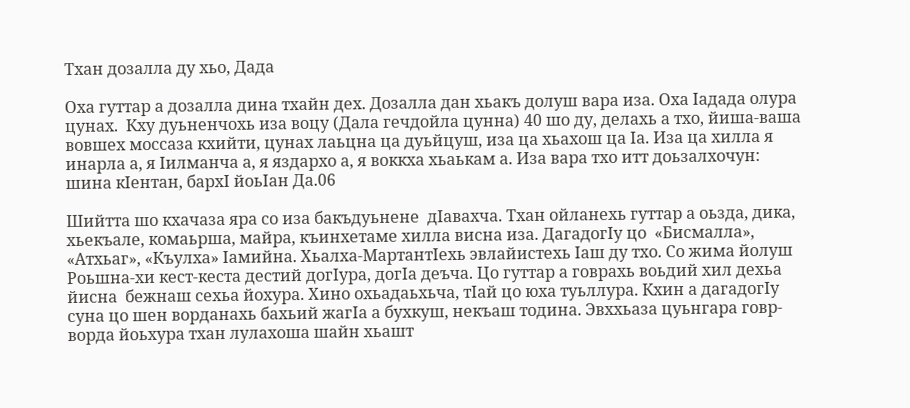Тхан дозалла ду хьо, Дада

Оха гуттар а дозалла дина тхайн дех. Дозалла дан хьакъ долуш вара иза. Оха Iадада олура цунах.  Кху дуьненчохь иза воцу (Дала гечдойла цунна) 40 шо ду, делахь а тхо, йиша-ваша вовшех моссаза кхийти, цунах лаьцна ца дуьйцуш, иза ца хьахош ца Iа. Иза ца хилла я инарла а, я Iилманча а, я яздархо а, я воккха хьаькам а. Иза вара тхо итт доьзалхочун: шина кIентан, бархI йоьIан Да.06

Шийтта шо кхачаза яра со иза бакъдуьнене  дIавахча. Тхан ойланехь гуттар а оьзда, дика, хьекъале, комаьрша, майра, къинхетаме хилла висна иза. ДагадогIу цо  «Бисмалла», «Атхьаг», «Къулха» Iамийна. Хьалха-МартантIехь эвлайистехь Iаш ду тхо. Со жима йолуш Роьшна-хи кест-кеста дестий догIура, догIа деъча. Цо гуттар а говрахь воьдий хил дехьа йисна  бежнаш сехьа йохура. Хино охьадаьхьча, тIай цо юха туьллура. Кхин а дагадогIу суна цо шен ворданахь бахьий жагIа а бухкуш, некъаш тодина. Эвххьаза цуьнгара говр-ворда йоьхура тхан лулахоша шайн хьашт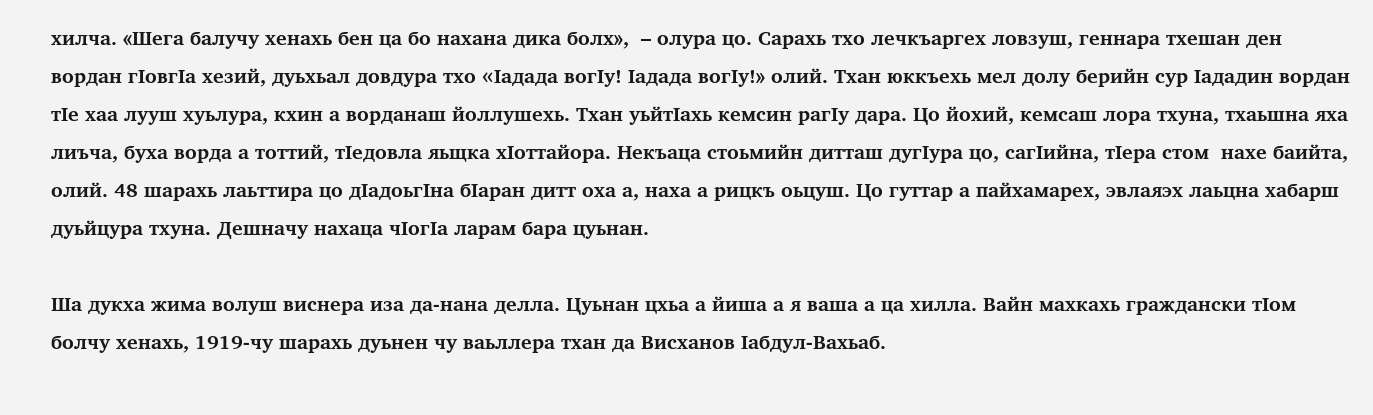хилча. «Шега балучу хенахь бен ца бо нахана дика болх»,  – олура цо. Сарахь тхо лечкъаргех ловзуш, геннара тхешан ден вордан гIовгIа хезий, дуьхьал довдура тхо «Iадада вогIу! Iадада вогIу!» олий. Тхан юккъехь мел долу берийн сур Iададин вордан тIе хаа лууш хуьлура, кхин а ворданаш йоллушехь. Тхан уьйтIахь кемсин рагIу дара. Цо йохий, кемсаш лора тхуна, тхаьшна яха лиъча, буха ворда а тоттий, тIедовла яьщка хIоттайора. Некъаца стоьмийн дитташ дугIура цо, сагIийна, тIера стом  нахе баийта, олий. 48 шарахь лаьттира цо дIадоьгIна бIаран дитт оха а, наха а рицкъ оьцуш. Цо гуттар а пайхамарех, эвлаяэх лаьцна хабарш дуьйцура тхуна. Дешначу нахаца чIогIа ларам бара цуьнан.

Ша дукха жима волуш виснера иза да-нана делла. Цуьнан цхьа а йиша а я ваша а ца хилла. Вайн махкахь граждански тIом болчу хенахь, 1919-чу шарахь дуьнен чу ваьллера тхан да Висханов Iабдул-Вахьаб.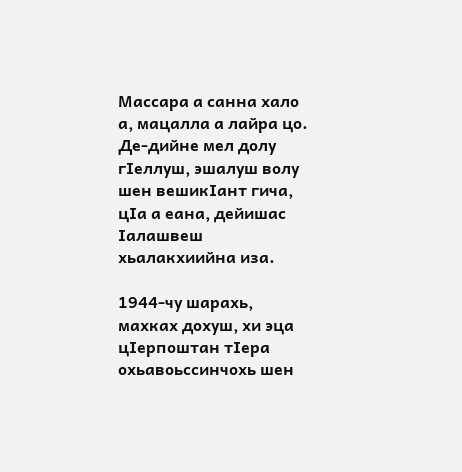Массара а санна хало а, мацалла а лайра цо. Де-дийне мел долу гIеллуш, эшалуш волу шен вешикIант гича, цIа а еана, дейишас Iалашвеш хьалакхиийна иза.

1944-чу шарахь, махках дохуш, хи эца цIерпоштан тIера охьавоьссинчохь шен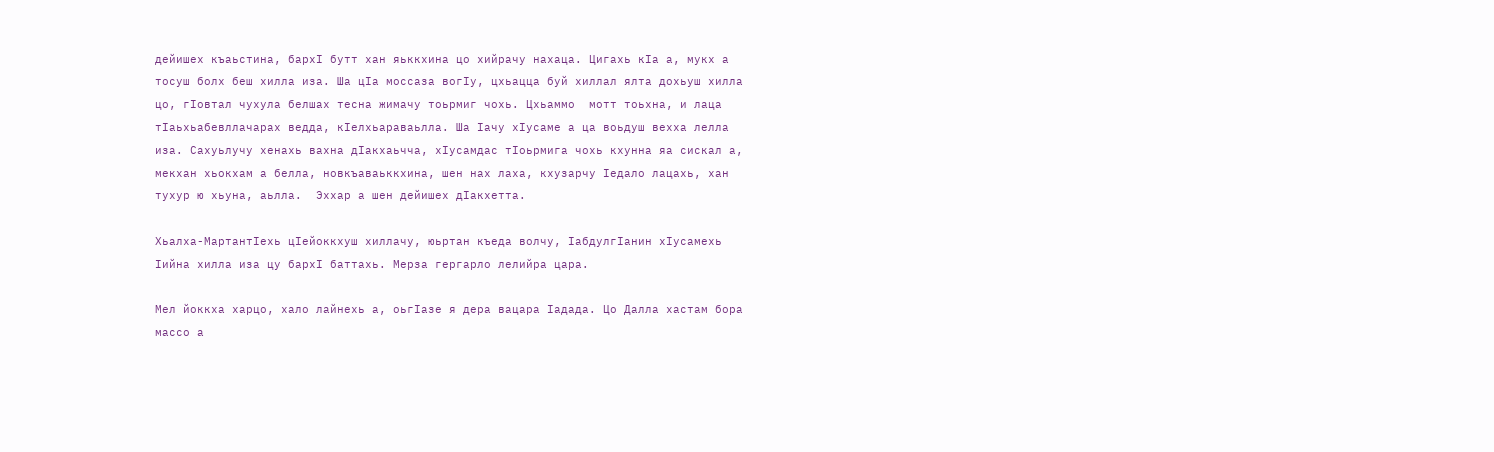дейишех къаьстина, бархI бутт хан яьккхина цо хийрачу нахаца. Цигахь кIа а, мукх а тосуш болх беш хилла иза. Ша цIа моссаза вогIу, цхьацца буй хиллал ялта дохьуш хилла цо, гIовтал чухула белшах тесна жимачу тоьрмиг чохь. Цхьаммо  мотт тоьхна, и лаца тIаьхьабевллачарах ведда, кIелхьараваьлла. Ша Iачу хIусаме а ца воьдуш вехха лелла иза. Сахуьлучу хенахь вахна дIакхаьчча, хIусамдас тIоьрмига чохь кхунна яа сискал а, мекхан хьокхам а белла, новкъаваьккхина, шен нах лаха, кхузарчу Iедало лацахь, хан тухур ю хьуна, аьлла.  Эххар а шен дейишех дIакхетта.

Хьалха-МартантIехь цIейоккхуш хиллачу, юьртан къеда волчу, IабдулгIанин хIусамехь Iийна хилла иза цу бархI баттахь. Мерза гергарло лелийра цара.

Мел йоккха харцо, хало лайнехь а, оьгIазе я дера вацара Iадада. Цо Далла хастам бора массо а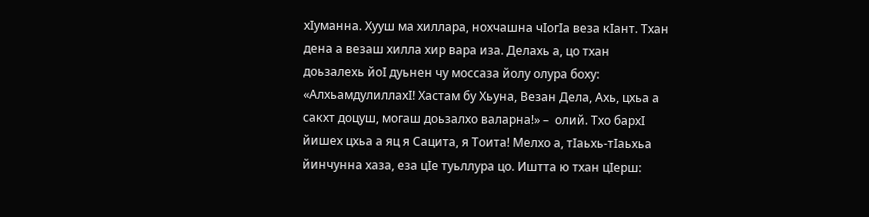хIуманна. Хууш ма хиллара, нохчашна чIогIа веза кIант. Тхан дена а везаш хилла хир вара иза. Делахь а, цо тхан доьзалехь йоI дуьнен чу моссаза йолу олура боху: «АлхьамдулиллахI! Хастам бу Хьуна, Везан Дела, Ахь, цхьа а сакхт доцуш, могаш доьзалхо валарна!» –  олий. Тхо бархI йишех цхьа а яц я Сацита, я Тоита! Мелхо а, тIаьхь-тIаьхьа йинчунна хаза, еза цIе туьллура цо. Иштта ю тхан цIерш: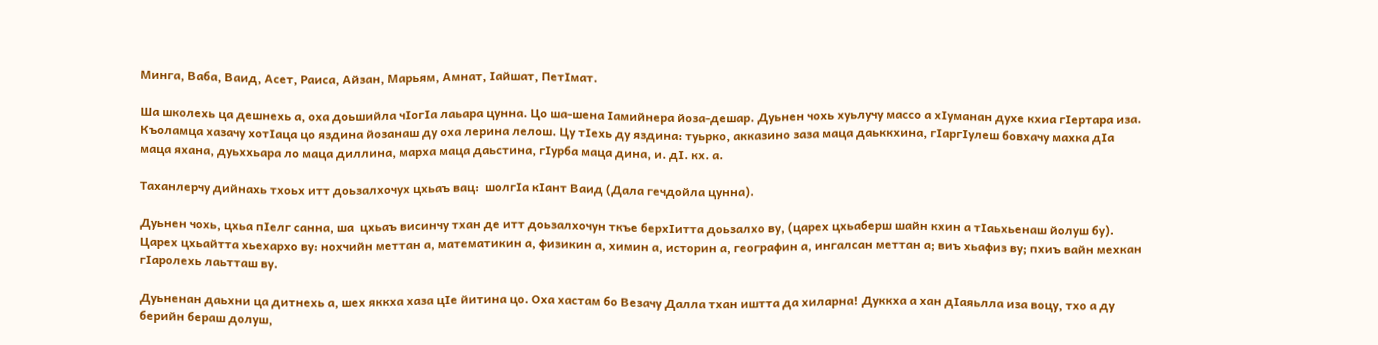Минга, Ваба, Ваид, Асет, Раиса, Айзан, Марьям, Амнат, Iайшат, ПетIмат.

Ша школехь ца дешнехь а, оха доьшийла чIогIа лаьара цунна. Цо ша-шена Iамийнера йоза-дешар. Дуьнен чохь хуьлучу массо а хIуманан духе кхиа гIертара иза. Къоламца хазачу хотIаца цо яздина йозанаш ду оха лерина лелош. Цу тIехь ду яздина: туьрко, акказино заза маца даьккхина, гIаргIулеш бовхачу махка дIа маца яхана, дуьххьара ло маца диллина, марха маца даьстина, гIурба маца дина, и. дI. кх. а.

Таханлерчу дийнахь тхоьх итт доьзалхочух цхьаъ вац:  шолгIа кIант Ваид (Дала гечдойла цунна).

Дуьнен чохь, цхьа пIелг санна, ша  цхьаъ висинчу тхан де итт доьзалхочун ткъе берхIитта доьзалхо ву, (царех цхьаберш шайн кхин а тIаьхьенаш йолуш бу). Царех цхьайтта хьехархо ву: нохчийн меттан а, математикин а, физикин а, химин а, историн а, географин а, ингалсан меттан а; виъ хьафиз ву; пхиъ вайн мехкан гIаролехь лаьтташ ву.

Дуьненан даьхни ца дитнехь а, шех яккха хаза цIе йитина цо. Оха хастам бо Везачу Далла тхан иштта да хиларна! Дуккха а хан дIаяьлла иза воцу, тхо а ду берийн бераш долуш,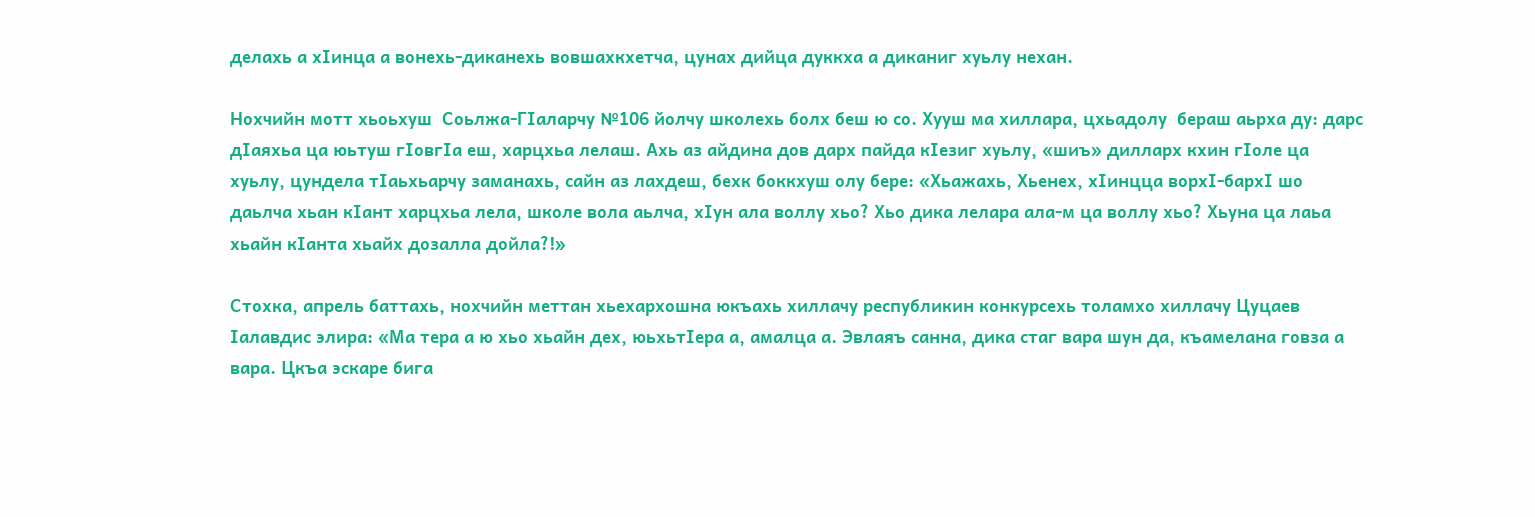делахь а хIинца а вонехь-диканехь вовшахкхетча, цунах дийца дуккха а диканиг хуьлу нехан.

Нохчийн мотт хьоьхуш  Соьлжа-ГIаларчу №106 йолчу школехь болх беш ю со. Хууш ма хиллара, цхьадолу  бераш аьрха ду: дарс дIаяхьа ца юьтуш гIовгIа еш, харцхьа лелаш. Ахь аз айдина дов дарх пайда кIезиг хуьлу, «шиъ» дилларх кхин гIоле ца хуьлу, цундела тIаьхьарчу заманахь, сайн аз лахдеш, бехк боккхуш олу бере: «Хьажахь, Хьенех, хIинцца ворхI-бархI шо даьлча хьан кIант харцхьа лела, школе вола аьлча, хIун ала воллу хьо? Хьо дика лелара ала-м ца воллу хьо? Хьуна ца лаьа хьайн кIанта хьайх дозалла дойла?!»

Стохка, апрель баттахь, нохчийн меттан хьехархошна юкъахь хиллачу республикин конкурсехь толамхо хиллачу Цуцаев Iалавдис элира: «Ма тера а ю хьо хьайн дех, юьхьтIера а, амалца а. Эвлаяъ санна, дика стаг вара шун да, къамелана говза а вара. Цкъа эскаре бига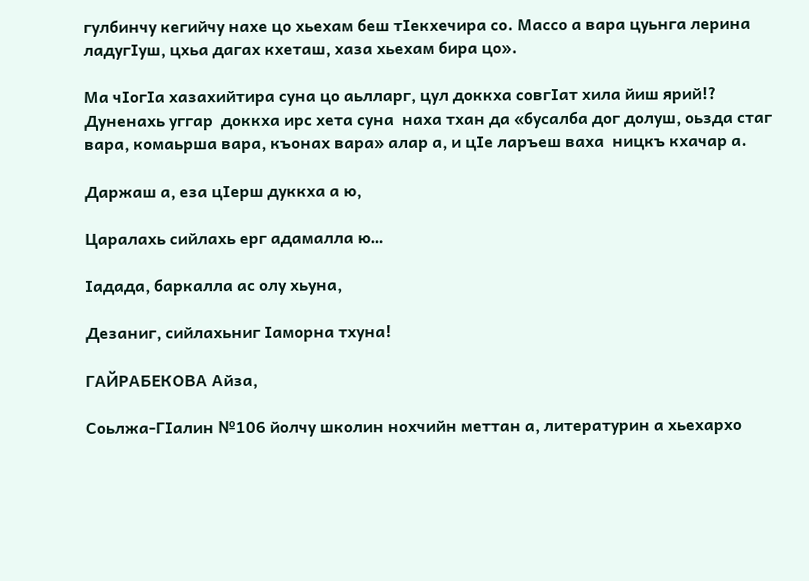гулбинчу кегийчу нахе цо хьехам беш тIекхечира со. Массо а вара цуьнга лерина ладугIуш, цхьа дагах кхеташ, хаза хьехам бира цо».

Ма чIогIа хазахийтира суна цо аьлларг, цул доккха совгIат хила йиш ярий!? Дуненахь уггар  доккха ирс хета суна  наха тхан да «бусалба дог долуш, оьзда стаг вара, комаьрша вара, къонах вара» алар а, и цIе ларъеш ваха  ницкъ кхачар а.

Даржаш а, еза цIерш дуккха а ю,

Царалахь сийлахь ерг адамалла ю…

Iадада, баркалла ас олу хьуна,

Дезаниг, сийлахьниг Iаморна тхуна!

ГАЙРАБЕКОВА Айза,

Соьлжа-ГIалин №106 йолчу школин нохчийн меттан а, литературин а хьехархо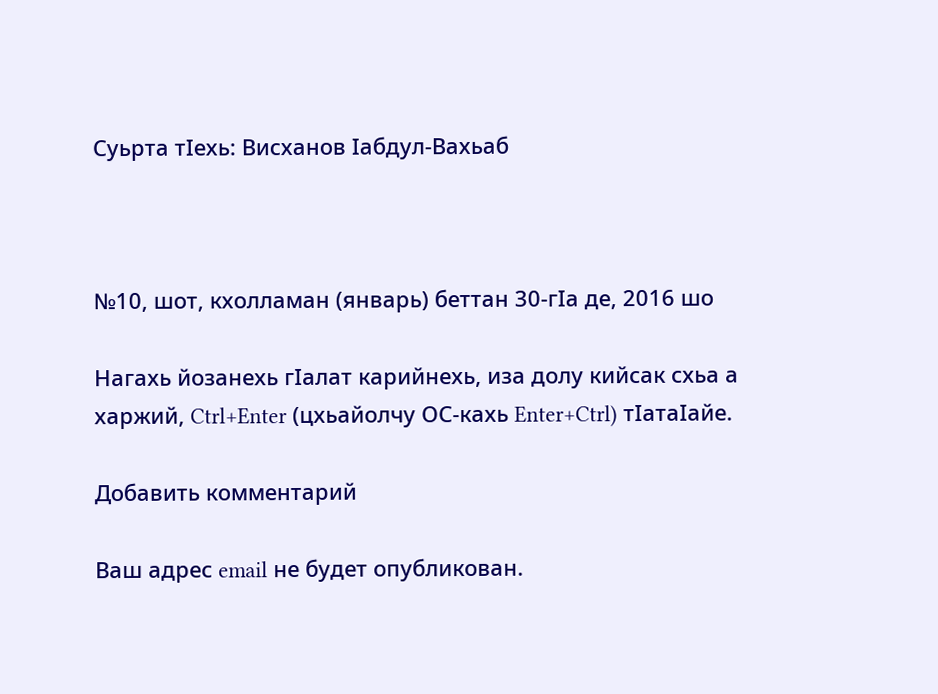Суьрта тIехь: Висханов Iабдул-Вахьаб



№10, шот, кхолламан (январь) беттан 30-гIа де, 2016 шо

Нагахь йозанехь гIалат карийнехь, иза долу кийсак схьа а харжий, Ctrl+Enter (цхьайолчу ОС-кахь Enter+Ctrl) тIатаIайе.

Добавить комментарий

Ваш адрес email не будет опубликован.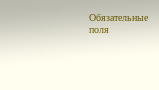Обязательные поля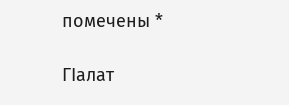помечены *

ГIалат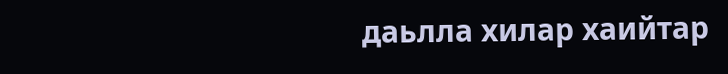даьлла хилар хаийтар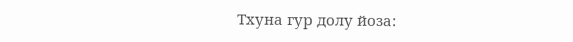Тхуна гур долу йоза: